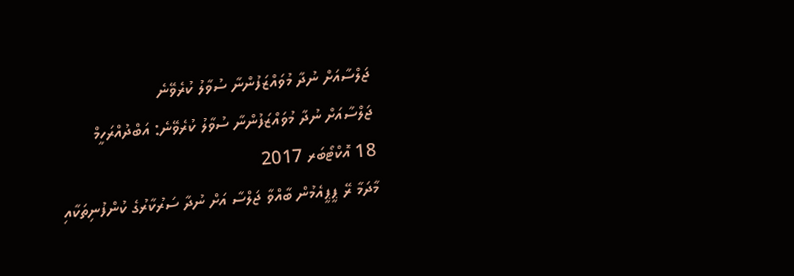ޖަލްސާއަށް ނުދާ މުވައްޒަފުންނާ ސުވާލު ކުރެވޭނެ
ޖަލްސާއަށް ނުދާ މުވައްޒަފުންނާ ސުވާލު ކުރެވޭނެ: އަބްދުއްރަހީމް
18 އޮކްޓޯބަރ 2017
މާދަމާ ރޭ ޕީޕީއެމުން ބާއްވާ ޖަލްސާ އަށް ނުދާ ސަރުކާރުގެ ކުންފުނިތަކާއި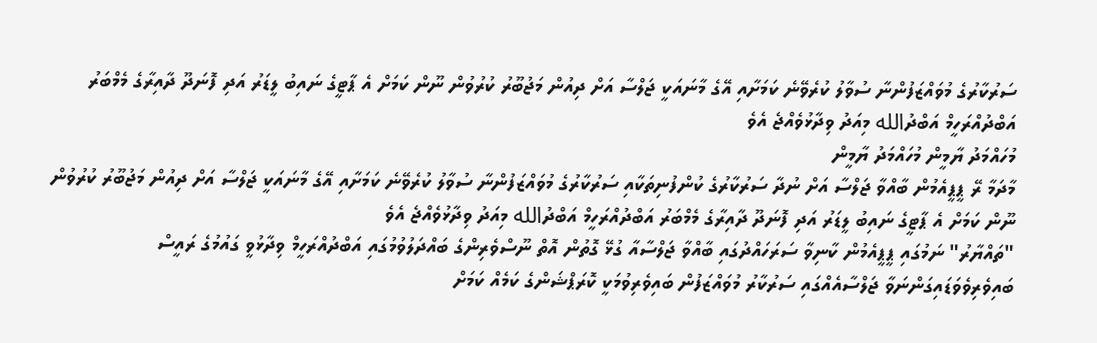ސަރުކާރުގެ މުވައްޒަފުންނާ ސުވާލު ކުރެވޭނެ ކަމަށާއި އޭގެ މާނައަކީ ޖަލްސާ އަށް ދިއުން މަޖުބޫރު ކުރުވުން ނޫން ކަމަށް އެ ޕާޓީގެ ނައިބު ލީޑަރު އަދި ފޮނަދޫ ދާއިރާގެ މެމްބަރު އަބްދުއްރަހީމް އަބްދުالله މިއަދު ވިދާޅުވެއްޖެ އެވެ
މުހައްމަދު ޔާމީން މުހައްމަދު ޔާމީން
މާދަމާ ރޭ ޕީޕީއެމުން ބާއްވާ ޖަލްސާ އަށް ނުދާ ސަރުކާރުގެ ކުންފުނިތަކާއި ސަރުކާރުގެ މުވައްޒަފުންނާ ސުވާލު ކުރެވޭނެ ކަމަށާއި އޭގެ މާނައަކީ ޖަލްސާ އަށް ދިއުން މަޖުބޫރު ކުރުވުން ނޫން ކަމަށް އެ ޕާޓީގެ ނައިބު ލީޑަރު އަދި ފޮނަދޫ ދާއިރާގެ މެމްބަރު އަބްދުއްރަހީމް އަބްދުالله މިއަދު ވިދާޅުވެއްޖެ އެވެ
"ތައްޔާރު" ނަމުގައި ޕީޕީއެމުން ކާނިވާ ސަރަހައްދުގައި ބާއްވާ ޖަލްސާއާ ގުޅޭ ގޮތުން އޮތް ނޫސްވެރިންގެ ބައްދަލުވުމުގައި އަބްދުއްރަހީމް ވިދާޅުވީ ގައުމުގެ ރައީސް ބައިވެރިވެވަޑައިގަންނަވާ ޖަލްސާއެއްގައި ސަރުކާރު މުވައްޒަފުން ބައިވެރިވުމަކީ ކޮރަޕްޝަންގެ ކަމެއް ކަމަށް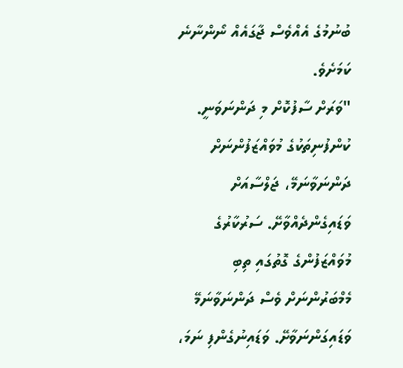ބުނުމުގެ އެއްވެސް ޖާގައެއް ނޯންނާނެ ކަމަށެވެ.
"ވަރަށް ސާފުކޮށް މި ދަންނަވަނީ. ކުންފުނިތަކުގެ މުވައްޒަފުންނަށް ދަންނަވާނަމޭ، ޖަލްސާއަށް ވަޑައިގެންދެއްވާށޭ. ސަރުކާރުގެ މުވައްޒަފުންގެ ގޮތުގައި ތިބި މެމްބަރުންނަށް ވެސް ދަންނަވާނަމޭ ވަޑައިގަންނަވާށޭ. ވަޑައިނުގެންފި ނަމަ،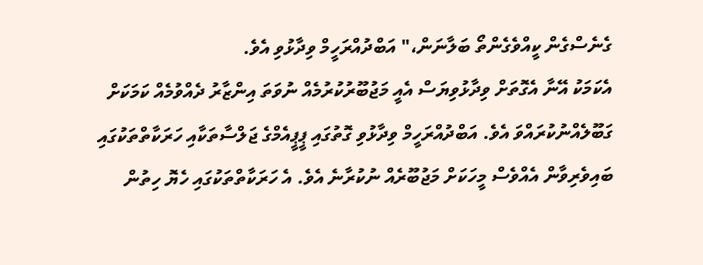ގެނެސްގެން ކީއްވެގެންތޯ ބަލާނަން،" އަބްދުއްރަހީމް ވިދާޅުވި އެވެ.
އެކަމަކު އޭނާ އެގޮތަށް ވިދާޅުވިޔަސް އެއީ މަޖުބޫރުކުރުމެއް ނުވަތަ އިންޒާރު ދެއްވުމެއް ކަމަކަށް ގަބޫލެއްނުކުރައްވަ އެވެ. އަބްދުއްރަހީމް ވިދާޅުވި ގޮތުގައި ޕީޕީއެމްގެ ޖަލްސާތަކާއި ހަރަކާތްތަކުގައި ބައިވެރިވާން އެއްވެސް މީހަކަށް މަޖުބޫރެއް ނުކުރާނެ އެވެ. އެ ހަރަކާތްތަކުގައި ހެޔޮ ހިތުން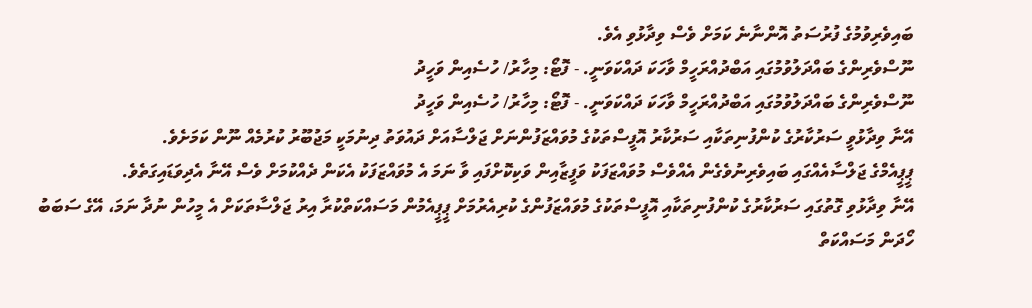ބައިވެރިވުމުގެ ފުރުސަތު އޮންނާނެ ކަމަށް ވެސް ވިދާޅުވި އެވެ.
ނޫސްވެރިންގެ ބައްދަލުވުމުގައި އަބްދުއްރަހީމް ވާހަކަ ދައްކަވަނީ. - ފޮޓޯ: މިހާރު/ ހުސެއިން ވަހީދު
ނޫސްވެރިންގެ ބައްދަލުވުމުގައި އަބްދުއްރަހީމް ވާހަކަ ދައްކަވަނީ. - ފޮޓޯ: މިހާރު/ ހުސެއިން ވަހީދު
އޭނާ ވިދާޅުވީ ސަރުކާރުގެ ކުންފުނިތަކާއި ސަރުކާރު އޮފީސްތަކުގެ މުވައްޒަފުންނަށް ޖަލްސާއަށް ދައުވަތު ދިނުމަކީ މަޖުބޫރު ކުރުމެއް ނޫން ކަމަށެވެ.
ޕީޕީއެމްގެ ޖަލްސާއެއްގައި ބައިވެރިނުވެގެން އެއްވެސް މުވައްޒަފަކު ވަފީޒާއިން ވަކިކޮށްފައި ވާ ނަމަ އެ މުވައްޒަފަކު އެކަން ދެއްކުމަށް ވެސް އޭނާ އެދިވަޑައިގަތެވެ.
އޭނާ ވިދާޅުވި ގޮތުގައި ސަރުކާރުގެ ކުންފުނިތަކާއި އޮފީސްތަކުގެ މުވައްޒަފުންގެ ކުރިއެރުމަށް ޕީޕީއެމުން މަސައްކަތްކުރާ އިރު ޖަލްސާތަކަށް އެ މީހުން ނުދާ ނަމަ، އޭގެ ސަބަބު ހޯދަން މަސައްކަތް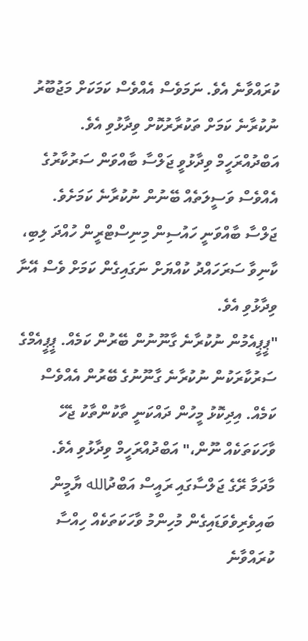ކުރައްވާނެ އެވެ. ނަމަވެސް އެއްވެސް ކަމަކަށް މަޖުބޫރު ނުކުރާނެ ކަމަށް ތަކުރާރުކޮށް ވިދާޅުވި އެވެ.
އަބްދުއްރަހީމް ވިދާޅުވީ ޖަލްސާ ބާއްވަން ސަރުކާރުގެ އެއްވެސް ވަސީލަތެއް ބޭނުން ނުކުރާނެ ކަމަށެވެ. ޖަލްސާ ބާއްވަނީ ހައުސިން މިނިސްޓްރީން ހުއްދަ ލިބި، ކާނިވާ ސަރަހައްދު ކުއްޔަށް ނަގައިގެން ކަމަށް ވެސް އޭނާ ވިދާޅުވި އެވެ.
"ޕީޕީއެމުން ނުކުރާނެ ގާނޫނުން ބޭރުން ކަމެއް. ޕީޕީއެމްގެ ސަރުކާރަކުން ނުކުރާނެ ގާނޫނުގެ ބޭރުން އެއްވެސް ކަމެއް. އިދިކޮޅު މީހުން ދައްކަނީ ތާކުންތާކު ޖެހޭ ވާހަކަތަކެއް ނޫން،" އަބްދުއްރަހީމް ވިދާޅުވި އެވެ.
މާދަމާ ރޭގެ ޖަލްސާގައި ރައީސް އަބްދުالله ޔާމީން ބައިވެރިވެވަޑައިގެން މުހިންމު ވާހަކަތަކެއް ހިއްސާ ކުރައްވާނެ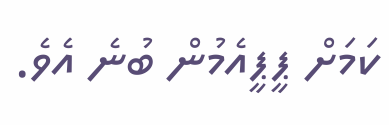ކަމަށް ޕީޕީއެމުން ބުނެ އެވެ.